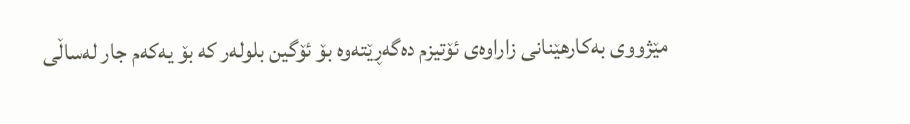مێژووی بەکارهێنانی زاراوەی ئۆتیزم دەگەڕێتەوە بۆ ئۆگین بلولەر كه بۆ یەکەم جار لەساڵی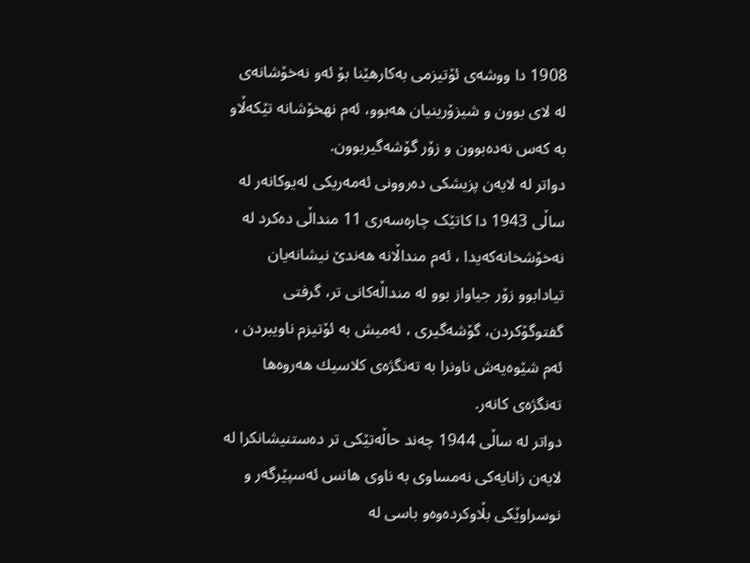1908 دا ووشەی ئۆتیزمی بەکارهێنا بۆ ئەو نەخۆشانەی لە لای بوون و شیزۆرینیان هەبوو، ئەم نهخۆشانه تێکەڵاو بە کەس نەدەبوون و زۆر گۆشەگیربوون.
دواتر لە لایەن پزیشکی دەروونی ئەمەریکی لەیوکانەر لە ساڵی 1943 دا کاتێک چارەسەری 11 منداڵی دەکرد لە نەخۆشخانەکەیدا ، ئەم منداڵانە هەندێ نیشانەیان تیادابوو زۆر جیاواز بوو لە منداڵەکانی تر، گرفتی گفتوگۆکردن، گۆشەگیری ، ئەمیش بە ئۆتیزم ناویبردن ، ئەم شێوەیەش ناونرا بە تەنگژەی کلاسیك هەروەها تەنگژەی کانەر.
دواتر لە ساڵی 1944 چەند حاڵەتێکی تر دەستنیشانکرا لە لایەن زانایەکی نەمساوی بە ناوی هانس ئەسپێرگەر و نوسراوێکی بڵاوکردەوەو باسی لە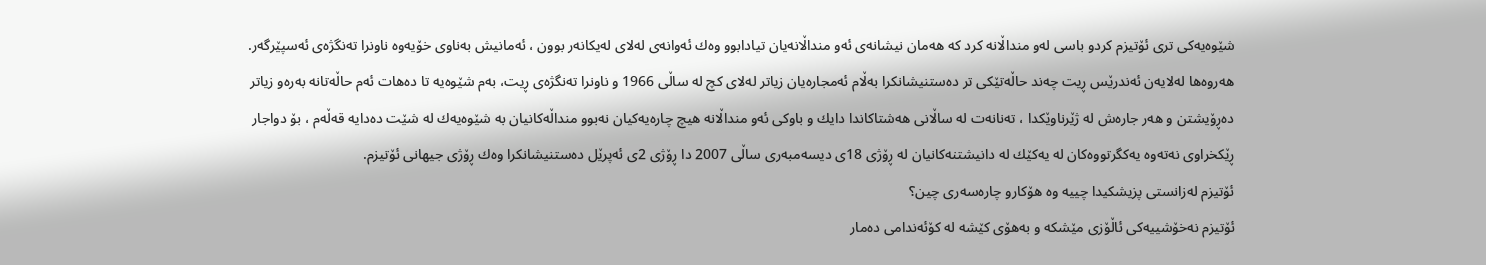شێوەیەکی تری ئۆتیزم کردو باسی لەو منداڵانە کرد كه هەمان نیشانەی ئەو منداڵانەیان تیادابوو وەك ئەوانەی لەلای لەیکانەر بوون ، ئەمانیش بەناوی خۆیەوە ناونرا تەنگژەی ئەسپێرگەر.
هەروەها لەلایەن ئەندرێس ڕیت چەند حاڵەتێکی تر دەستنیشانکرا بەڵام ئەمجارەیان زیاتر لەلای کچ لە ساڵی 1966 و ناونرا تەنگژەی ڕیت، بەم شێوەیە تا دەهات ئەم حاڵەتانە بەرەو زیاتر دەڕۆیشتن و هەر جارەش لە ژێرناوێکدا ، تەنانەت لە ساڵانی هەشتاکاندا دایك و باوکی ئەو منداڵانە هیچ چارەیەکیان نەبوو منداڵەکانیان بە شێوەیەك لە شێت دەدایە قەڵەم ، بۆ دواجار ڕێکخراوی نەتەوە یەكگرتووەکان لە یەکێك لە دانیشتنەکانیان لە ڕۆژی 18ی دیسەمبەری ساڵی 2007 دا ڕۆژی 2ی ئەپرێل دەستنیشانکرا وەك ڕۆژی جیهانی ئۆتیزم.
ئۆتیزم لەزانستی پزیشکیدا چییە وە هۆکارو چارەسەری چین؟
ئۆتیزم نەخۆشییەکی ئاڵۆزی مێشکە و بەهۆی کێشە لە کۆئەندامی دەمار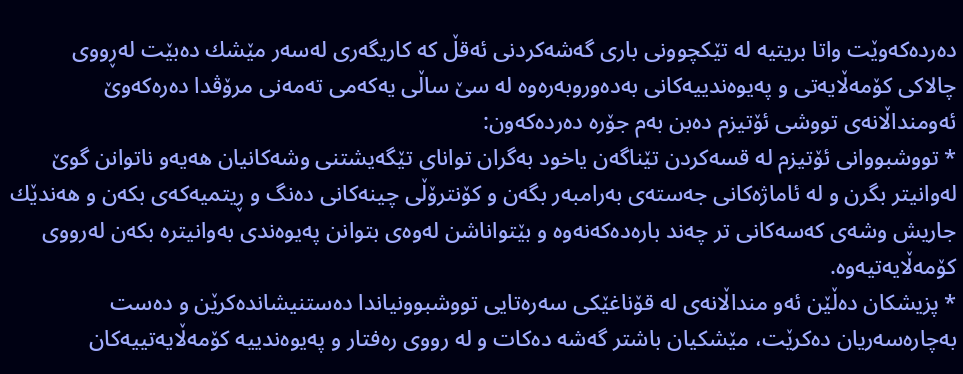دەردەکەوێت واتا بریتیە لە تێكچوونی باری گەشەكردنی ئەقڵ كە كاریگەری لەسەر مێشك دەبێت لەڕووی چالاكی كۆمەڵایەتی و پەیوەندییەكانی بەدەوروبەرەوە لە سێ ساڵی یەکەمی تەمەنی مرۆڤدا دەرەکەوێ
ئەومنداڵانەی تووشی ئۆتیزم دەبن بەم جۆرە دەردەکەون:
* تووشبووانی ئۆتیزم لە قسەكردن تێناگەن یاخود بەگران توانای تێگەیشتنی وشەكانیان هەیەو ناتوانن گوێ لەوانیتر بگرن و لە ئاماژەكانی جەستەی بەرامبەر بگەن و كۆنترۆڵی چینەكانی دەنگ و ڕیتمیەكەی بكەن و هەندێك جاریش وشەی كەسەكانی تر چەند بارەدەكەنەوە و بێتواناشن لەوەی بتوانن پەیوەندی بەوانیترە بكەن لەرووی كۆمەڵایەتیەوە.
* پزیشکان دەڵێن ئەو منداڵانەی لە قۆناغێکی سەرەتایی تووشبوونیاندا دەستنیشاندەکرێن و دەست بەچارەسەریان دەکرێت، مێشکیان باشتر گەشە دەکات و لە رووی رەفتار و پەیوەندییە کۆمەڵایەتییەکان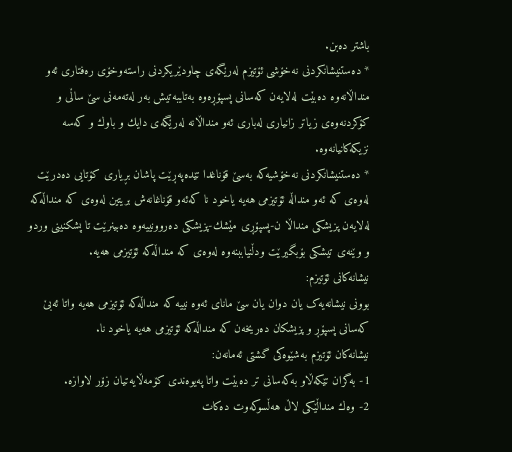باشتر دەبن.
* دەستنیشانكردنی نەخۆشی ئۆتیزم لەرێگەی چاودێریكردنی راستەوخۆی رەفتاری ئەو منداڵانەوە دەبێت لەلایەن كەسانی پسپۆڕەوە بەتایبەتیش بەر لەتەمەنی سێ ساڵی و كۆكردنەوەی زیاتر زانیاری لەباری ئەو منداڵانە لەرێگەی دایك و باوك و كەسە نزیكەكانیانەوە.
* دەستنیشانكردنی نەخۆشیەكە بەسێ قۆناغدا تێدەپەڕێت پاشان بڕیاری كۆتایی دەدرێت لەوەی كە ئەو منداڵە ئۆتیزمی هەیە یاخود نا كەئەو قۆناغانەش بریتین لەوەی كە منداڵەكە لەلایەن پزیشكی منداڵا ن-پسپۆڕی مێشك-پزیشكی دەروونییەوە دەبینرێت تا پشكنینی وردو و وێنەی تیشكی بۆبگیرێت ودڵنیاببنەوە لەوەی كە منداڵەكە ئۆتیزمی هەیە.
نیشانەكانی ئۆتیزم:
بوونی نیشانەیەک یان دوان یان سێ مانای ئەوە نییە کە منداڵەکە ئۆتیزمی هەیە واتا ئەبێ کەسانی پسپۆڕ و پزیشکان دەریخەن کە منداڵەکە ئۆتیزمی هەیە یاخود نا.
نیشانەکان ئۆتیزم بەشێوەکی گشتی ئەمانەن:
1- بەگران تێكەڵاو بەكەسانی تر دەبێت واتا پەیوەندی کۆمەڵایەتیان زۆر لاوازە.
2- وەك منداڵێكی لاڵ هەڵسوكەوت دەكات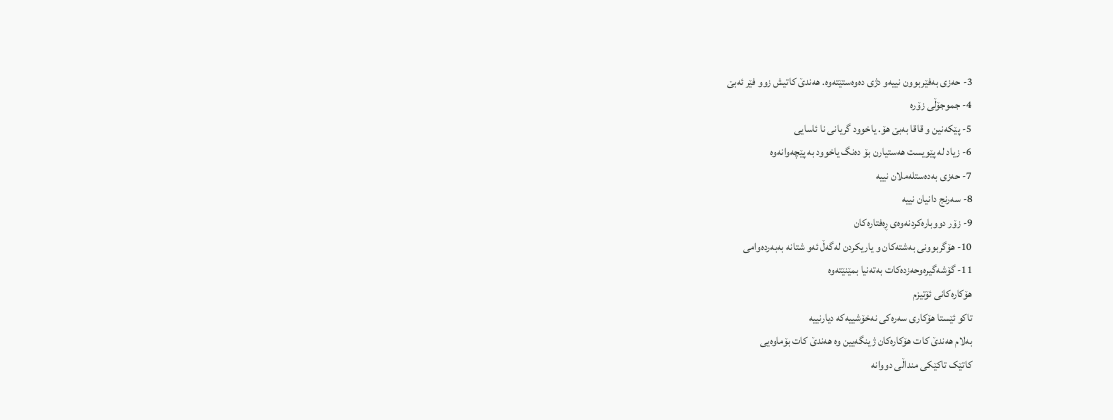3- حەزی بەفێربوون نییەو دژی دەوەستێتەوە. هەندێ کاتیش زوو فێر ئەبێ
4- جموجۆڵی زۆرە
5- پێكەنین و قاقا بەبێ هۆ. یاخوود گریانی نا ئاسایی
6- زیاد لە پێویست هەستیارن بۆ دەنگ یاخوود بە پێچەوانەوە
7- حەزی بەدەستلەملان نییە
8- سەرنج دانیان نییە
9- زۆر دووبارەکردنەوەی ڕەفتارەکان
10- هۆگربوونی بەشتەكان و یاریكردن لەگەڵ ئەو شتانە بەبەردەوامی
11- گۆشەگیرەوحەزدەكات بەتەنیا بمێنێتەوە
هۆکارەکانی ئۆتیزم
تاکو ئێستا هۆکاری سەرەکی نەخۆشییەکە دیارنییە
بەلام هەندێ کات هۆکارەکان ژینگەیین وە هەندێ کات بۆماوەیی
کاتێک تاکێکی منداڵی دووانە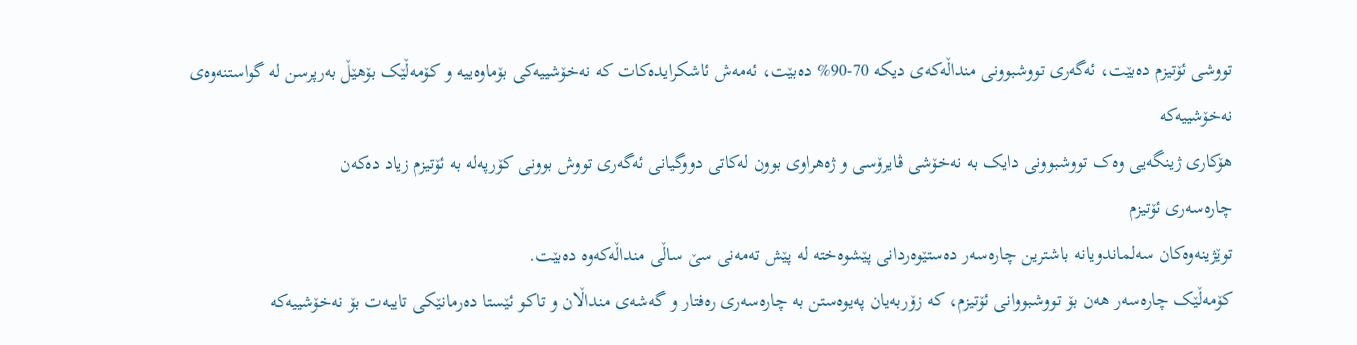تووشی ئۆتیزم دەبێت، ئەگەری تووشبوونی منداڵەکەی دیکە 70-90% دەبێت، ئەمەش ئاشکرایدەکات کە نەخۆشییەکی بۆماوەییە و کۆمەڵێک بۆهێڵ بەرپرسن لە گواستنەوەی نەخۆشییەکە
هۆکاری ژینگەیی وەک تووشبوونی دایک بە نەخۆشی ڤایرۆسی و ژەهراوی بوون لەکاتی دووگیانی ئەگەری تووش بوونی کۆرپەلە بە ئۆتیزم زیاد دەکەن
چارەسەری ئۆتیزم
توێژینەوەكان سەلماندویانە باشترین چارەسەر دەستێوەردانی پێشوەختە لە پێش تەمەنی سێ ساڵی منداڵەكەوە دەبێت.
کۆمەڵێک چارەسەر هەن بۆ تووشبووانی ئۆتیزم، کە زۆربەیان پەیوەستن بە چارەسەری رەفتار و گەشەی منداڵان و تاکو ئێستا دەرمانێکی تایبەت بۆ نەخۆشییەکە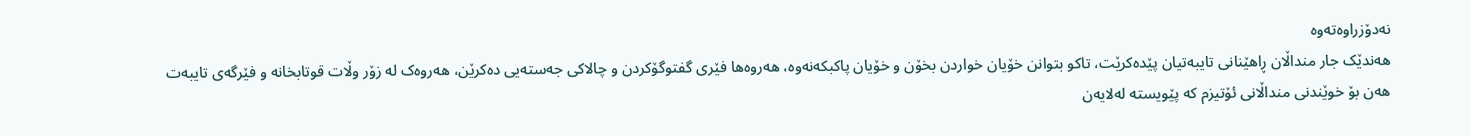نەدۆزراوەتەوە
هەندێک جار منداڵان ڕاهێنانی تایبەتیان پێدەکرێت، تاکو بتوانن خۆیان خواردن بخۆن و خۆیان پاکبکەنەوە، هەروەها فێری گفتوگۆکردن و چالاکی جەستەیی دەکرێن، هەروەک لە زۆر وڵات قوتابخانە و فێرگەی تایبەت هەن بۆ خوێندنی منداڵانی ئۆتیزم کە پێویستە لەلایەن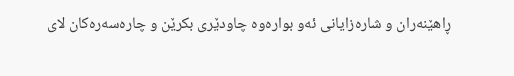ڕاهێنەران و شارەزایانی ئەو بوارەوە چاودێری بکرێن و چارەسەرەکان لای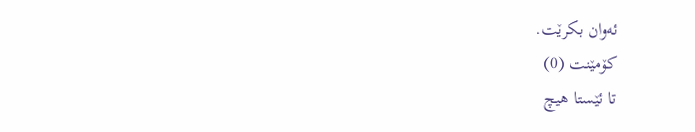ئەوان بکرێت.
کۆمێنت (0)
تا ئێستا هیچ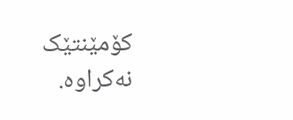کۆمێنتێک نەکراوە.